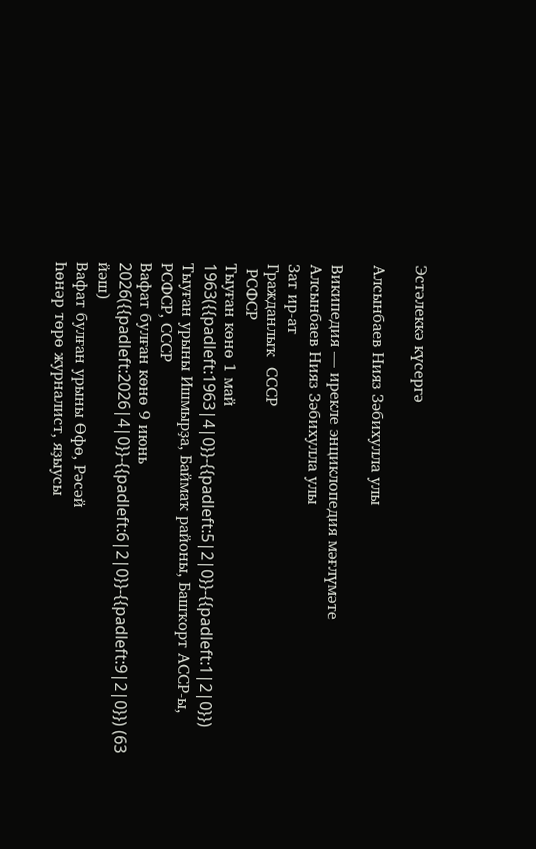Эстәлеккә күсергә

Алсынбаев Нияз Зәбихулла улы

Википедия — ирекле энциклопедия мәғлүмәте
Алсынбаев Нияз Зәбихулла улы
Зат ир-ат
Гражданлыҡ  СССР
 РСФСР
Тыуған көнө 1 май 1963({{padleft:1963|4|0}}-{{padleft:5|2|0}}-{{padleft:1|2|0}})
Тыуған урыны Ишмырҙа, Баймаҡ районы, Башҡорт АССР-ы, РСФСР, СССР
Вафат булған көнө 9 июнь 2026({{padleft:2026|4|0}}-{{padleft:6|2|0}}-{{padleft:9|2|0}}) (63 йәш)
Вафат булған урыны Өфө, Рәсәй
Һөнәр төрө журналист, яҙыусы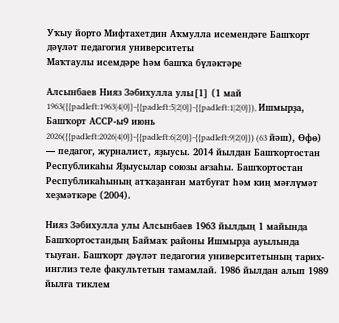Уҡыу йорто Мифтахетдин Аҡмулла исемендәге Башҡорт дәүләт педагогия университеты
Маҡтаулы исемдәре һәм башҡа бүләктәре

Алсынбаев Нияз Зәбихулла улы[1] (1 май 1963({{padleft:1963|4|0}}-{{padleft:5|2|0}}-{{padleft:1|2|0}}), Ишмырҙа, Башҡорт АССР-ы9 июнь 2026({{padleft:2026|4|0}}-{{padleft:6|2|0}}-{{padleft:9|2|0}}) (63 йәш), Өфө) — педагог, журналист, яҙыусы. 2014 йылдан Башҡортостан Республикаһы Яҙыусылар союзы ағзаһы. Башҡортостан Республикаһының атҡаҙанған матбуғат һәм киң мәғлүмәт хеҙмәткәре (2004).

Нияз Зәбихулла улы Алсынбаев 1963 йылдың 1 майында Башҡортостандың Баймаҡ районы Ишмырҙа ауылында тыуған. Башҡорт дәүләт педагогия университетының тарих-инглиз теле факультетын тамамлай. 1986 йылдан алып 1989 йылға тиклем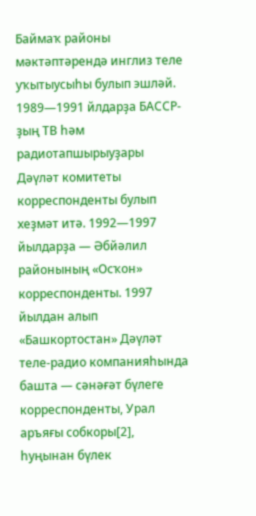Баймаҡ районы мәктәптәрендә инглиз теле уҡытыусыһы булып эшләй. 1989—1991 йлдарҙа БАССР-ҙың ТВ һәм радиотапшырыуҙары Дәүләт комитеты корреспонденты булып хеҙмәт итә. 1992—1997 йылдарҙа — Әбйәлил районының «Осҡон» корреспонденты. 1997 йылдан алып «Башкортостан» Дәүләт теле-радио компанияһында башта — сәнәғәт бүлеге корреспонденты, Урал аръяғы собкоры[2], һуңынан бүлек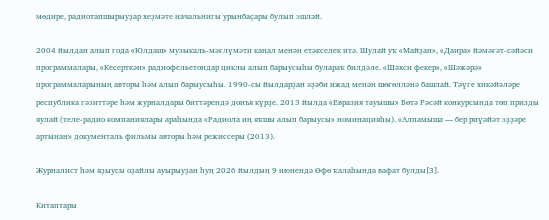мөдире, радиотапшырыуҙар хеҙмәте начальнигы урынбаҫары булып эшләй.

2004 йылдан алып года «Юлдаш» музыкаль-мәғлүмәти канал менән етәкселек итә. Шулай уҡ «Майҙан», «Даира» йәмәғәт-сәйәси программалары, «Кесерткән» радиофельетондар циклы алып барыусыһы булараҡ билдәле. «Шәхси фекер», «Шәжәрә» программаларының авторы һәм алып барыусыһы. 1990-сы йылдарҙан әҙәби ижад менән шөғөлләнә башлай. Тәүге хикәйәләре республика гәзиттәре һәм журналдары биттәрендә донъя күрҙе. 2013 йылда «Евразия тауышы» Бөтә Рәсәй конкурсында төп призды яулай (теле-радио компаниялары араһында «Радиола иң яҡшы алып барыусы» номинацияһы). «Алпамыша — бер риүәйәт эҙҙәре артынан» документаль фильмы авторы һәм режиссеры (2013).

Журналист һәм яҙыусы оҙайлы ауырыуҙан һуң 2026 йылдың 9 июнендә Өфө ҡалаһында вафат булды[3].

Китаптары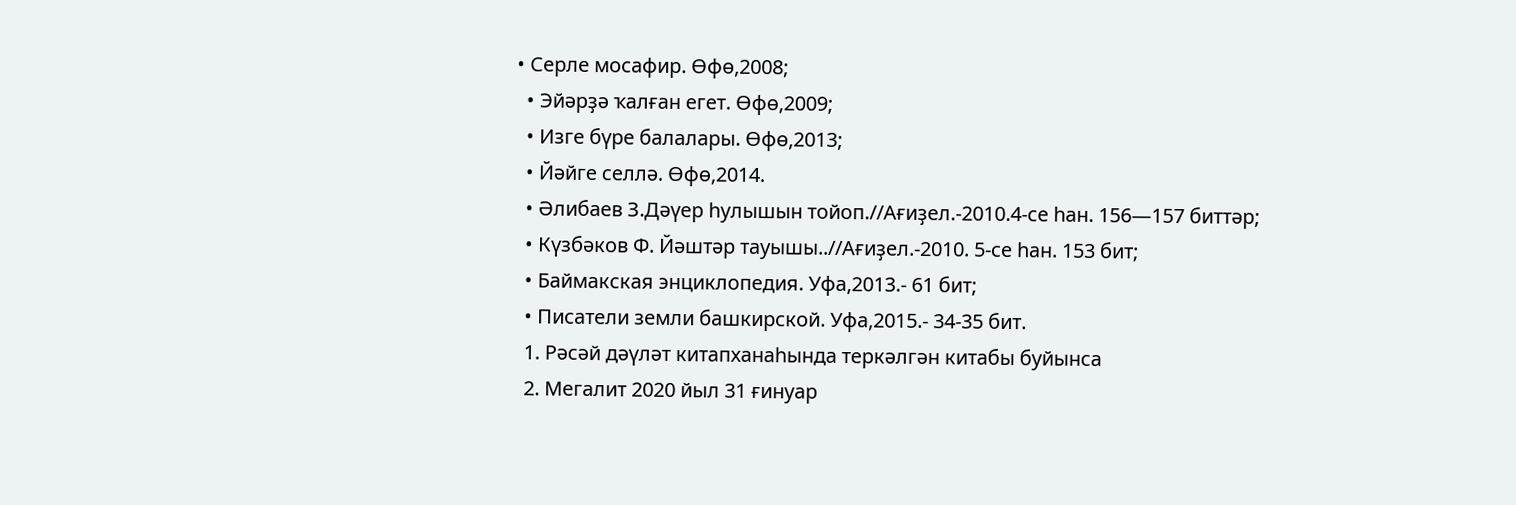• Серле мосафир. Өфө,2008;
  • Эйәрҙә ҡалған егет. Өфө,2009;
  • Изге бүре балалары. Өфө,2013;
  • Йәйге селлә. Өфө,2014.
  • Әлибаев З.Дәүер һулышын тойоп.//Ағиҙел.-2010.4-се һан. 156—157 биттәр;
  • Күзбәков Ф. Йәштәр тауышы..//Ағиҙел.-2010. 5-се һан. 153 бит;
  • Баймакская энциклопедия. Уфа,2013.- 61 бит;
  • Писатели земли башкирской. Уфа,2015.- 34-35 бит.
  1. Рәсәй дәүләт китапханаһында теркәлгән китабы буйынса
  2. Мегалит 2020 йыл 31 ғинуар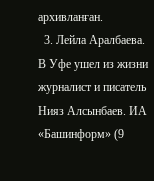архивланған.
  3. Лейла Аралбаева. В Уфе ушел из жизни журналист и писатель Нияз Алсынбаев. ИА «Башинформ» (9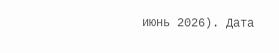июнь 2026). Дата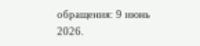обращения: 9 июнь 2026.